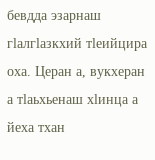бевдда эзарнаш гӏалгӏазкхий тӏеийцира оха. Церан а, вукхеран а тӏаьхьенаш хӏинца а йеха тхан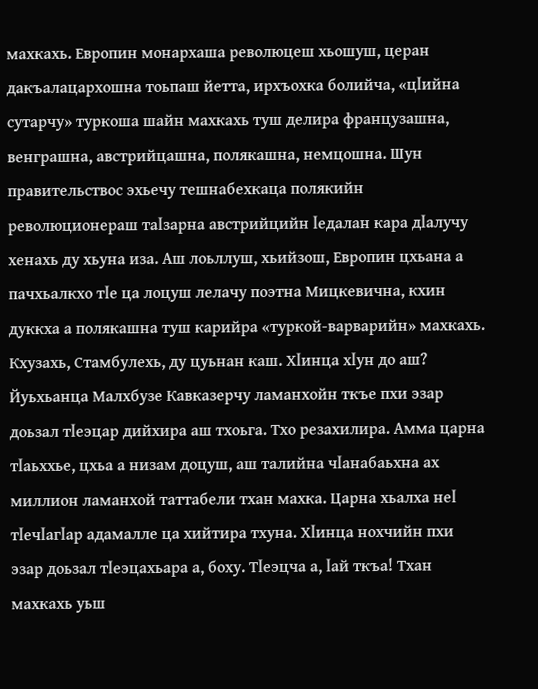махкахь. Европин монархаша революцеш хьошуш, церан дакъалацархошна тоьпаш йетта, ирхъохка болийча, «цӏийна сутарчу» туркоша шайн махкахь туш делира французашна, венграшна, австрийцашна, полякашна, немцошна. Шун правительствос эхьечу тешнабехкаца полякийн революционераш таӏзарна австрийцийн ӏедалан кара дӏалучу хенахь ду хьуна иза. Аш лоьллуш, хьийзош, Европин цхьана а пачхьалкхо тӏе ца лоцуш лелачу поэтна Мицкевична, кхин дуккха а полякашна туш карийра «туркой-варварийн» махкахь. Кхузахь, Стамбулехь, ду цуьнан каш. Хӏинца хӏун до аш? Йуьхьанца Малхбузе Кавказерчу ламанхойн ткъе пхи эзар доьзал тӏеэцар дийхира аш тхоьга. Тхо резахилира. Амма царна тӏаьххье, цхьа а низам доцуш, аш талийна чӏанабаьхна ах миллион ламанхой таттабели тхан махка. Царна хьалха неӏ тӏечӏагӏар адамалле ца хийтира тхуна. Хӏинца нохчийн пхи эзар доьзал тӏеэцахьара а, боху. Тӏеэцча а, ӏай ткъа! Тхан махкахь уьш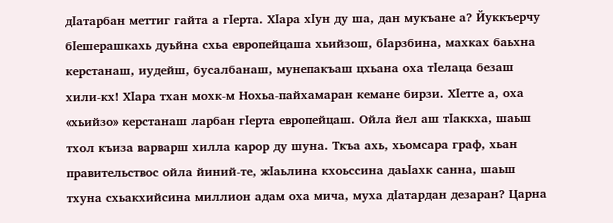дӏатарбан меттиг гайта а гӏерта. Хӏара хӏун ду ша, дан мукъане а? Йуккъерчу бӏешерашкахь дуьйна схьа европейцаша хьийзош, бӏарзбина, махках баьхна керстанаш, иудейш, бусалбанаш, мунепакъаш цхьана оха тӏелаца безаш хили-кх! Хӏара тхан мохк-м Нохьа-пайхамаран кемане бирзи. Хӏетте а, оха «хьийзо» керстанаш ларбан гӏерта европейцаш. Ойла йел аш тӏаккха, шаьш тхол къиза варварш хилла карор ду шуна. Ткъа ахь, хьомсара граф, хьан правительствос ойла йиний-те, жӏаьлина кхоьссина даьӏахк санна, шаьш тхуна схьакхийсина миллион адам оха мича, муха дӏатардан дезаран? Царна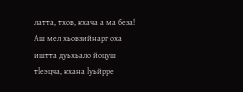латта, тхов, кхача а ма беза! Аш мел хьовзийнарг оха иштта дуьхьало йоцуш тӏеэцча, кхана ӏуьйрре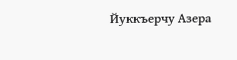Йуккъерчу Азера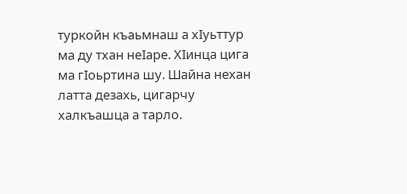туркойн къаьмнаш а хӏуьттур ма ду тхан неӏаре. Хӏинца цига ма гӏоьртина шу. Шайна нехан латта дезахь, цигарчу халкъашца а тарло.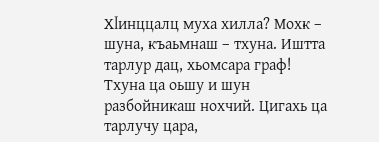Хӏинццалц муха хилла? Мохк – шуна, къаьмнаш – тхуна. Иштта тарлур дац, хьомсара граф! Тхуна ца оьшу и шун разбойникаш нохчий. Цигахь ца тарлучу цара,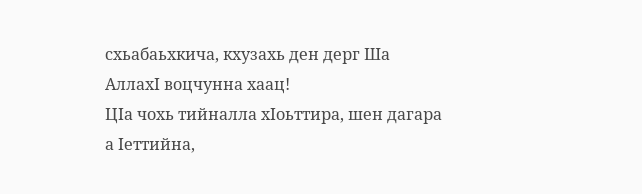схьабаьхкича, кхузахь ден дерг Ша Аллахӏ воцчунна хаац!
Цӏа чохь тийналла хӏоьттира, шен дагара а ӏеттийна,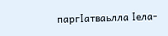паргӏатваьлла ӏела-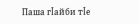Паша гӏайби тӏе